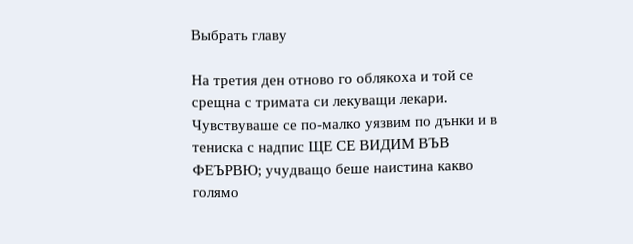Выбрать главу

На третия ден отново го облякоха и той се срещна с тримата си лекуващи лекари. Чувствуваше се по-малко уязвим по дънки и в тениска с надпис ЩЕ СЕ ВИДИМ ВЪВ ФЕЪРВЮ; учудващо беше наистина какво голямо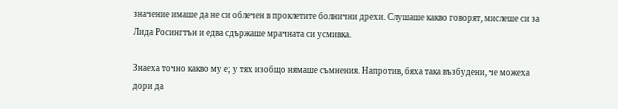значение имаше да не си облечен в проклетите болнични дрехи. Слушаше какво говорят, мислеше си за Лида Росингтън и едва сдържаше мрачната си усмивка.

Знаеха точно какво му е; у тях изобщо нямаше съмнения. Напротив, бяха така възбудени, че можеха дори да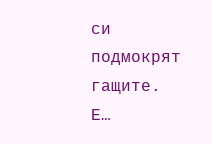си подмокрят гащите. Е…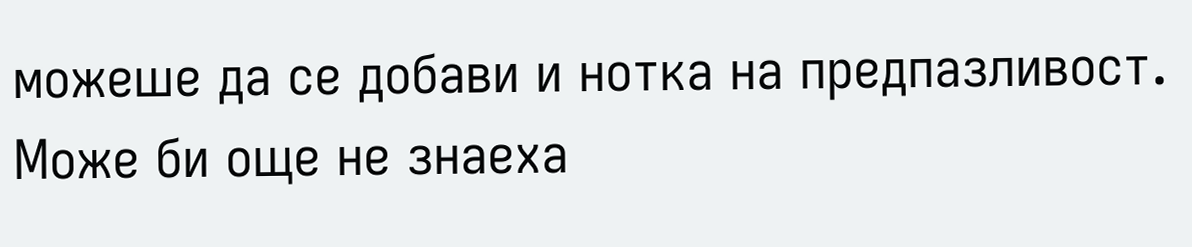можеше да се добави и нотка на предпазливост. Може би още не знаеха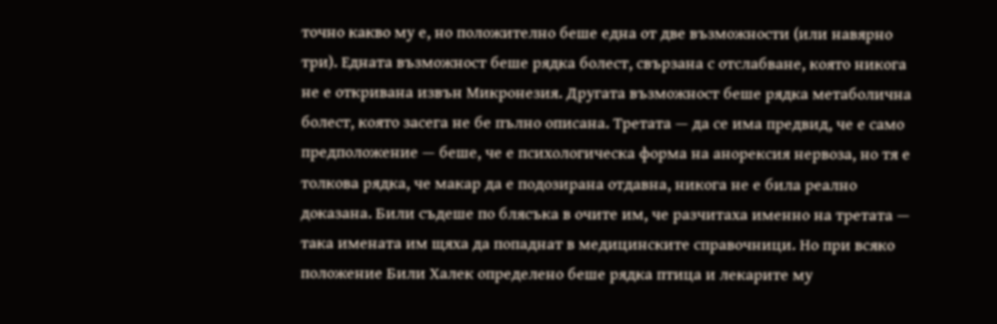точно какво му е, но положително беше една от две възможности (или навярно три). Едната възможност беше рядка болест, свързана с отслабване, която никога не е откривана извън Микронезия. Другата възможност беше рядка метаболична болест, която засега не бе пълно описана. Третата — да се има предвид, че е само предположение — беше, че е психологическа форма на анорексия нервоза, но тя е толкова рядка, че макар да е подозирана отдавна, никога не е била реално доказана. Били съдеше по блясъка в очите им, че разчитаха именно на третата — така имената им щяха да попаднат в медицинските справочници. Но при всяко положение Били Халек определено беше рядка птица и лекарите му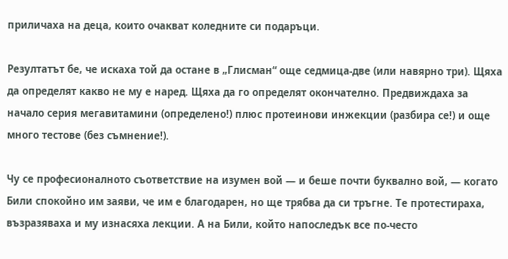приличаха на деца, които очакват коледните си подаръци.

Резултатът бе, че искаха той да остане в „Глисман“ още седмица-две (или навярно три). Щяха да определят какво не му е наред. Щяха да го определят окончателно. Предвиждаха за начало серия мегавитамини (определено!) плюс протеинови инжекции (разбира се!) и още много тестове (без съмнение!).

Чу се професионалното съответствие на изумен вой — и беше почти буквално вой, — когато Били спокойно им заяви, че им е благодарен, но ще трябва да си тръгне. Те протестираха, възразяваха и му изнасяха лекции. А на Били, който напоследък все по-често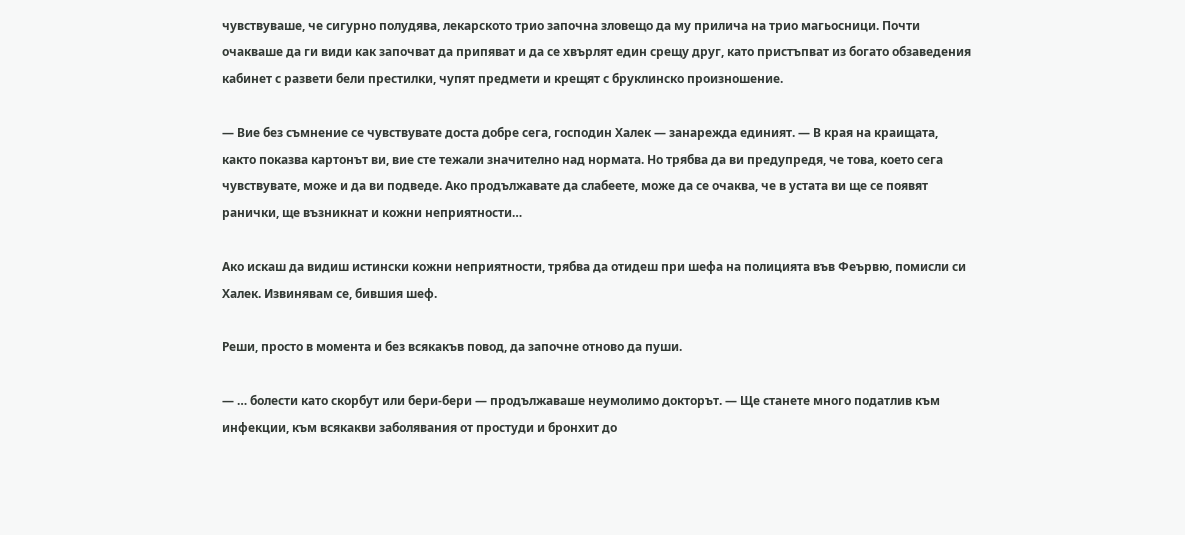чувствуваше, че сигурно полудява, лекарското трио започна зловещо да му прилича на трио магьосници. Почти очакваше да ги види как започват да припяват и да се хвърлят един срещу друг, като пристъпват из богато обзаведения кабинет с развети бели престилки, чупят предмети и крещят с бруклинско произношение.

— Вие без съмнение се чувствувате доста добре сега, господин Халек — занарежда единият. — В края на краищата, както показва картонът ви, вие сте тежали значително над нормата. Но трябва да ви предупредя, че това, което сега чувствувате, може и да ви подведе. Ако продължавате да слабеете, може да се очаква, че в устата ви ще се появят ранички, ще възникнат и кожни неприятности…

Ако искаш да видиш истински кожни неприятности, трябва да отидеш при шефа на полицията във Феървю, помисли си Халек. Извинявам се, бившия шеф.

Реши, просто в момента и без всякакъв повод, да започне отново да пуши.

— … болести като скорбут или бери-бери — продължаваше неумолимо докторът. — Ще станете много податлив към инфекции, към всякакви заболявания от простуди и бронхит до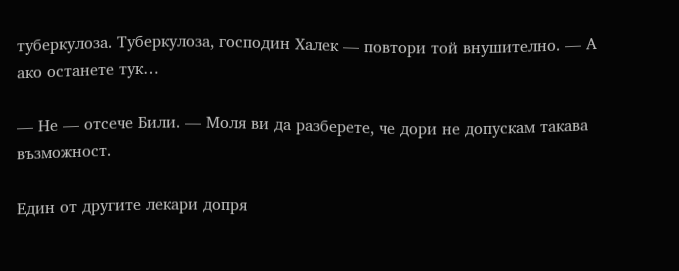туберкулоза. Туберкулоза, господин Халек — повтори той внушително. — А ако останете тук…

— Не — отсече Били. — Моля ви да разберете, че дори не допускам такава възможност.

Един от другите лекари допря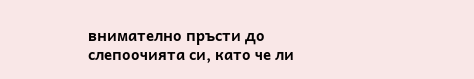внимателно пръсти до слепоочията си, като че ли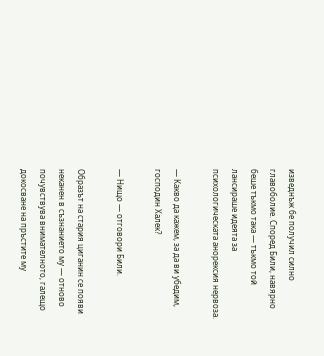изведнъж бе получил силно главоболие. Според Били, навярно беше тъкмо така — тъкмо той лансираше идеята за психологическата анорексия нервоза.

— Какво да кажем, за да ви убедим, господин Халек?

— Нищо — отговори Били.

Образът на стария циганин се появи неканен в съзнанието му — отново почувствува внимателното, галещо докосване на пръстите му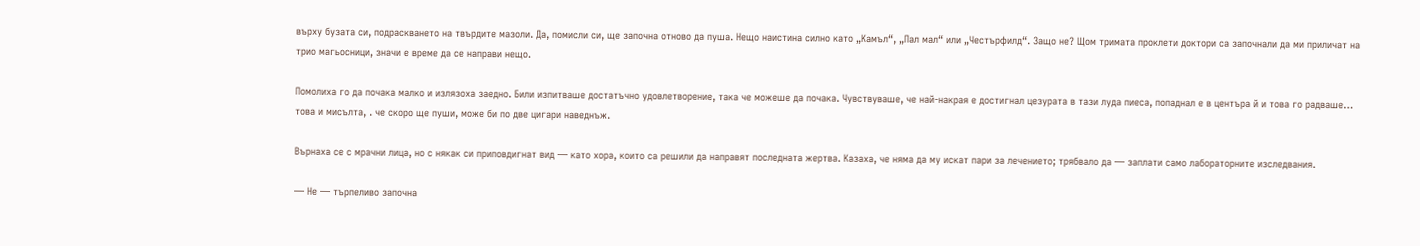върху бузата си, подраскването на твърдите мазоли. Да, помисли си, ще започна отново да пуша. Нещо наистина силно като „Камъл“, „Пал мал“ или „Честърфилд“. Защо не? Щом тримата проклети доктори са започнали да ми приличат на трио магьосници, значи е време да се направи нещо.

Помолиха го да почака малко и излязоха заедно. Били изпитваше достатъчно удовлетворение, така че можеше да почака. Чувствуваше, че най-накрая е достигнал цезурата в тази луда пиеса, попаднал е в центъра й и това го радваше… това и мисълта, . че скоро ще пуши, може би по две цигари наведнъж.

Върнаха се с мрачни лица, но с някак си приповдигнат вид — като хора, които са решили да направят последната жертва. Казаха, че няма да му искат пари за лечението; трябвало да — заплати само лабораторните изследвания.

— Не — търпеливо започна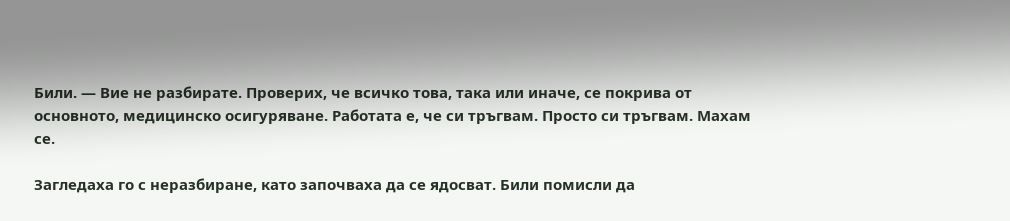Били. — Вие не разбирате. Проверих, че всичко това, така или иначе, се покрива от основното, медицинско осигуряване. Работата е, че си тръгвам. Просто си тръгвам. Махам се.

Загледаха го с неразбиране, като започваха да се ядосват. Били помисли да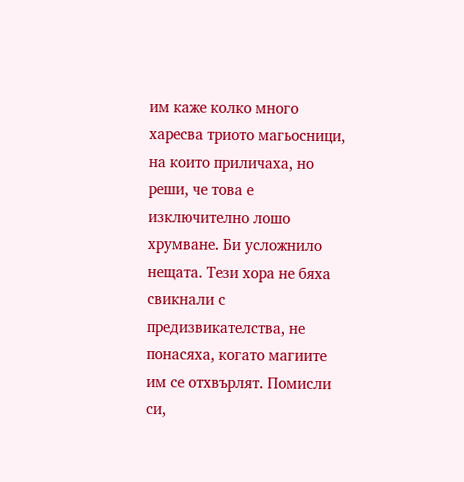им каже колко много харесва триото магьосници, на които приличаха, но реши, че това е изключително лошо хрумване. Би усложнило нещата. Тези хора не бяха свикнали с предизвикателства, не понасяха, когато магиите им се отхвърлят. Помисли си,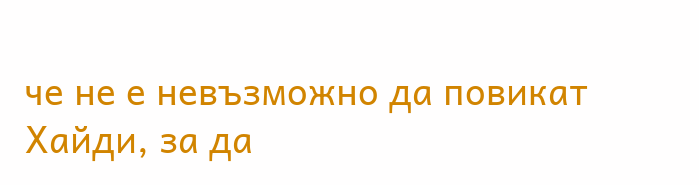че не е невъзможно да повикат Хайди, за да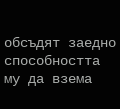обсъдят заедно способността му да взема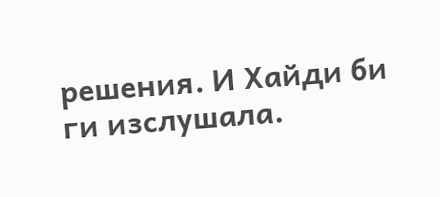решения. И Хайди би ги изслушала.